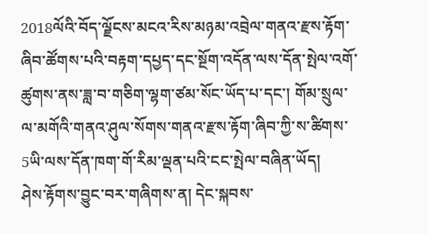2018ལོའི་བོད་ལྗོངས་མངའ་རིས་མཉམ་འབྲེལ་གནའ་རྫས་རྟོག་ཞིབ་ཚོགས་པའི་བརྟག་དཔྱད་དང་སྔོག་འདོན་ལས་དོན་སྤེལ་འགོ་ཚུགས་ནས་ཟླ་བ་གཅིག་ལྷག་ཙམ་སོང་ཡོད་པ་དང་། གོམ་སྲུལ་ལ་མགོའི་གནའ་ཤུལ་སོགས་གནའ་རྫས་རྟོག་ཞིབ་ཀྱི་ས་ཚིགས་5ཡི་ལས་དོན་ཁག་གོ་རིམ་ལྡན་པའི་ངང་སྤེལ་བཞིན་ཡོད།
ཤེས་རྟོགས་བྱུང་བར་གཞིགས་ན། དེང་སྐབས་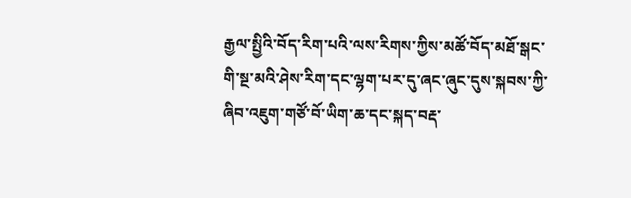རྒྱལ་སྤྱིའི་བོད་རིག་པའི་ལས་རིགས་ཀྱིས་མཚོ་བོད་མཐོ་སྒང་གི་སྔ་མའི་ཤེས་རིག་དང་ལྷག་པར་དུ་ཞང་ཞུང་དུས་སྐབས་ཀྱི་ཞིབ་འཇུག་གཙོ་བོ་ཡིག་ཆ་དང་སྐད་བརྡ་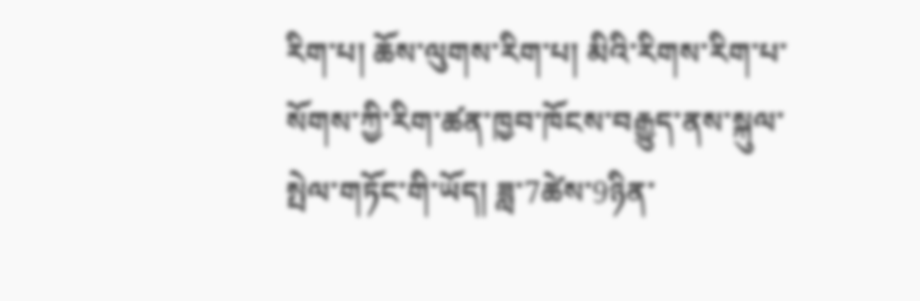རིག་པ། ཆོས་ལུགས་རིག་པ། མིའི་རིགས་རིག་པ་སོགས་ཀྱི་རིག་ཚན་ཁྱབ་ཁོངས་བརྒྱུད་ནས་སྐུལ་སྤེལ་གཏོང་གི་ཡོད། ཟླ་7ཚེས་9ཉིན་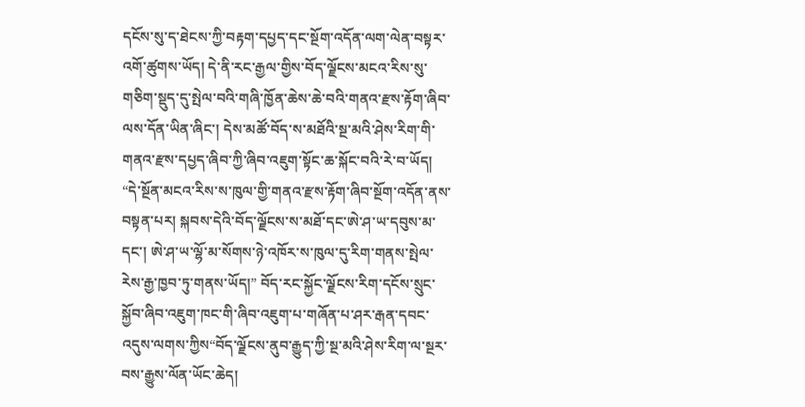དངོས་སུ་ད་ཐེངས་ཀྱི་བརྟག་དཔྱད་དང་སྔོག་འདོན་ལག་ལེན་བསྟར་འགོ་ཚུགས་ཡོད། དེ་ནི་རང་རྒྱལ་གྱིས་བོད་ལྗོངས་མངའ་རིས་སུ་གཅིག་སྡུད་དུ་སྤེལ་བའི་གཞི་ཁྱོན་ཆེས་ཆེ་བའི་གནའ་རྫས་རྟོག་ཞིབ་ལས་དོན་ཡིན་ཞིང་། དེས་མཚོ་བོད་ས་མཐོའི་སྔ་མའི་ཤེས་རིག་གི་གནའ་རྫས་དཔྱད་ཞིབ་ཀྱི་ཞིབ་འཇུག་སྟོང་ཆ་སྐོང་བའི་རེ་བ་ཡོད།
“དེ་སྔོན་མངའ་རིས་ས་ཁུལ་གྱི་གནའ་རྫས་རྟོག་ཞིབ་སྔོག་འདོན་ནས་བསྟན་པར། སྐབས་དེའི་བོད་ལྗོངས་ས་མཐོ་དང་ཨེ་ཤ་ཡ་དབུས་མ་དང་། ཨེ་ཤ་ཡ་ལྷོ་མ་སོགས་ཉེ་འཁོར་ས་ཁུལ་དུ་རིག་གནས་སྤེལ་རེས་རྒྱ་ཁྱབ་ཏུ་གནས་ཡོད།” བོད་རང་སྐྱོང་ལྗོངས་རིག་དངོས་སྲུང་སྐྱོབ་ཞིབ་འཇུག་ཁང་གི་ཞིབ་འཇུག་པ་གཞོན་པ་ཤར་རྒན་དབང་འདུས་ལགས་ཀྱིས“བོད་ལྗོངས་ནུབ་རྒྱུད་ཀྱི་སྔ་མའི་ཤེས་རིག་ལ་སྔར་བས་རྒྱུས་ལོན་ཡོང་ཆེད།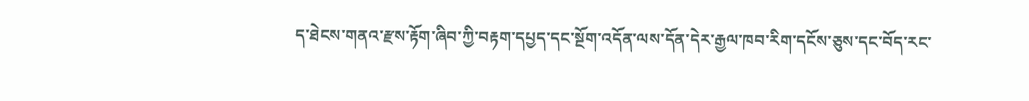ད་ཐེངས་གནའ་རྫས་རྟོག་ཞིབ་ཀྱི་བརྟག་དཔྱད་དང་སྔོག་འདོན་ལས་དོན་དེར་རྒྱལ་ཁབ་རིག་དངོས་ཅུས་དང་བོད་རང་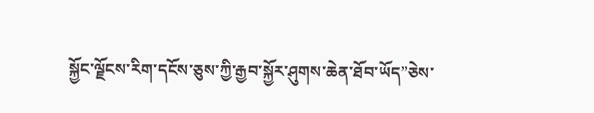སྐྱོང་ལྗོངས་རིག་དངོས་ཅུས་ཀྱི་རྒྱབ་སྐྱོར་ཤུགས་ཆེན་ཐོབ་ཡོད”ཅེས་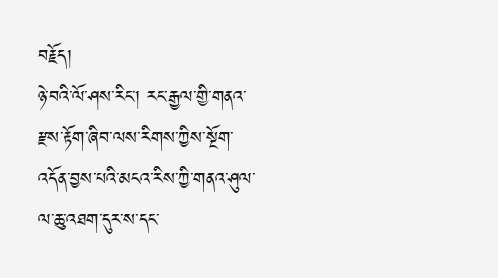བརྗོད།
ཉེ་བའི་ལོ་ཤས་རིང་། རང་རྒྱལ་གྱི་གནའ་རྫས་རྟོག་ཞིབ་ལས་རིགས་ཀྱིས་སྔོག་འདོན་བྱས་པའི་མངའ་རིས་ཀྱི་གནའ་ཤུལ་ལ་ཆུ་འཐག་དུར་ས་དང་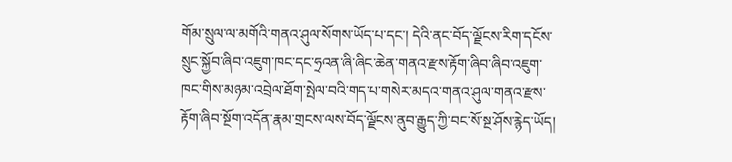གོམ་སྲུལ་ལ་མགོའི་གནའ་ཤུལ་སོགས་ཡོད་པ་དང་། དེའི་ནང་བོད་ལྗོངས་རིག་དངོས་སྲུང་སྐྱོབ་ཞིབ་འཇུག་ཁང་དང་ཧྲའན་ཞི་ཞིང་ཆེན་གནའ་རྫས་རྟོག་ཞིབ་ཞིབ་འཇུག་ཁང་གིས་མཉམ་འབྲེལ་ཐོག་སྤེལ་བའི་གད་པ་གསེར་མདའ་གནའ་ཤུལ་གནའ་རྫས་རྟོག་ཞིབ་སྔོག་འདོན་རྣམ་གྲངས་ལས་བོད་ལྗོངས་ནུབ་རྒྱུད་ཀྱི་བང་སོ་སྔ་ཤོས་རྙེད་ཡོད།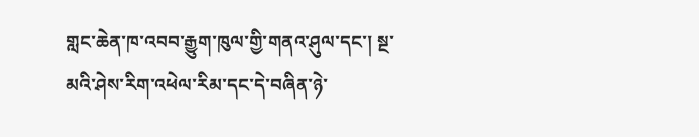གླང་ཆེན་ཁ་འབབ་རྒྱུག་ཁུལ་གྱི་གནའ་ཤུལ་དང་། སྔ་མའི་ཤེས་རིག་འཕེལ་རིམ་དང་དེ་བཞིན་ཉེ་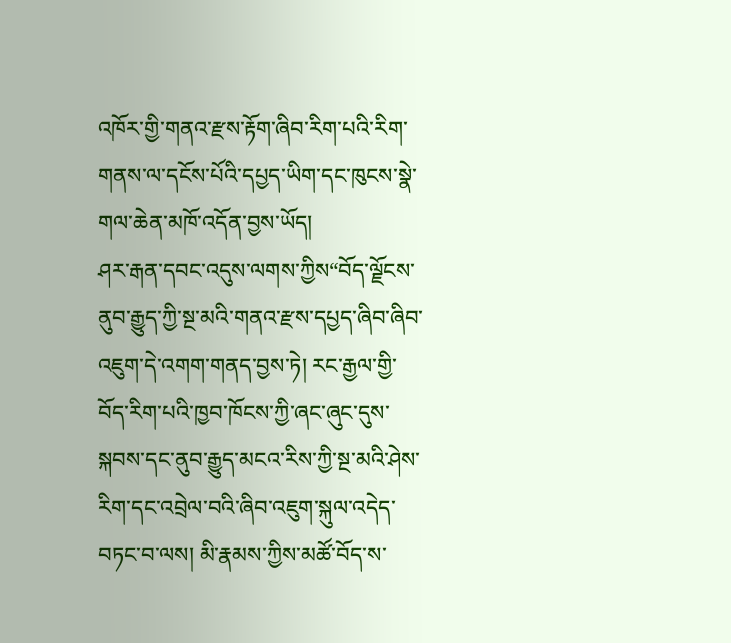འཁོར་གྱི་གནའ་རྫས་རྟོག་ཞིབ་རིག་པའི་རིག་གནས་ལ་དངོས་པོའི་དཔྱད་ཡིག་དང་ཁུངས་སྣེ་གལ་ཆེན་མཁོ་འདོན་བྱས་ཡོད།
ཤར་རྒན་དབང་འདུས་ལགས་ཀྱིས“བོད་ལྗོངས་ནུབ་རྒྱུད་ཀྱི་སྔ་མའི་གནའ་རྫས་དཔྱད་ཞིབ་ཞིབ་འཇུག་དེ་འགག་གནད་བྱས་ཏེ། རང་རྒྱལ་གྱི་བོད་རིག་པའི་ཁྱབ་ཁོངས་ཀྱི་ཞང་ཞུང་དུས་སྐབས་དང་ནུབ་རྒྱུད་མངའ་རིས་ཀྱི་སྔ་མའི་ཤེས་རིག་དང་འབྲེལ་བའི་ཞིབ་འཇུག་སྐུལ་འདེད་བཏང་བ་ལས། མི་རྣམས་ཀྱིས་མཚོ་བོད་ས་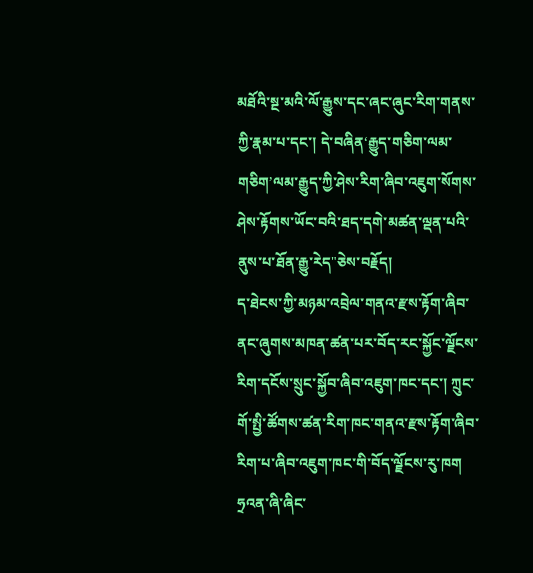མཐོའི་སྔ་མའི་ལོ་རྒྱུས་དང་ཞང་ཞུང་རིག་གནས་ཀྱི་རྣམ་པ་དང་། དེ་བཞིན‘རྒྱུད་གཅིག་ལམ་གཅིག’ལམ་རྒྱུད་ཀྱི་ཤེས་རིག་ཞིབ་འཇུག་སོགས་ཤེས་རྟོགས་ཡོང་བའི་ཐད་དགེ་མཚན་ལྡན་པའི་ནུས་པ་ཐོན་རྒྱུ་རེད"ཅེས་བརྗོད།
ད་ཐེངས་ཀྱི་མཉམ་འབྲེལ་གནའ་རྫས་རྟོག་ཞིབ་ནང་ཞུགས་མཁན་ཚན་པར་བོད་རང་སྐྱོང་ལྗོངས་རིག་དངོས་སྲུང་སྐྱོབ་ཞིབ་འཇུག་ཁང་དང་། ཀྲུང་གོ་སྤྱི་ཚོགས་ཚན་རིག་ཁང་གནའ་རྫས་རྟོག་ཞིབ་རིག་པ་ཞིབ་འཇུག་ཁང་གི་བོད་ལྗོངས་རུ་ཁག ཧྲའན་ཞི་ཞིང་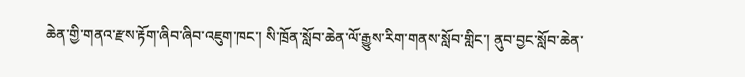ཆེན་གྱི་གནའ་རྫས་རྟོག་ཞིབ་ཞིབ་འཇུག་ཁང་། སི་ཁྲོན་སློབ་ཆེན་ལོ་རྒྱུས་རིག་གནས་སློབ་གླིང་། ནུབ་བྱང་སློབ་ཆེན་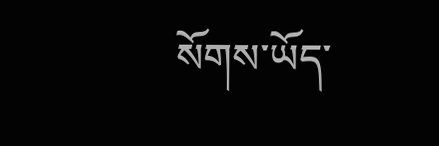སོགས་ཡོད་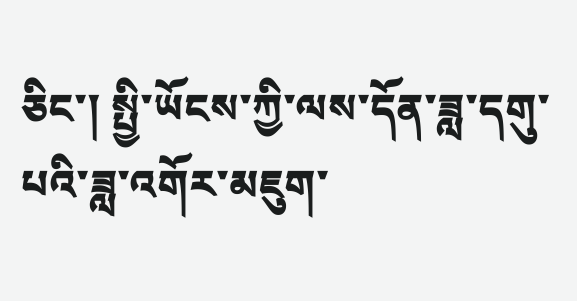ཅིང་། སྤྱི་ཡོངས་ཀྱི་ལས་དོན་ཟླ་དགུ་པའི་ཟླ་འགོར་མཇུག་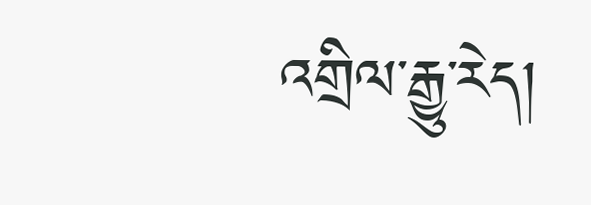འགྲིལ་རྒྱུ་རེད།